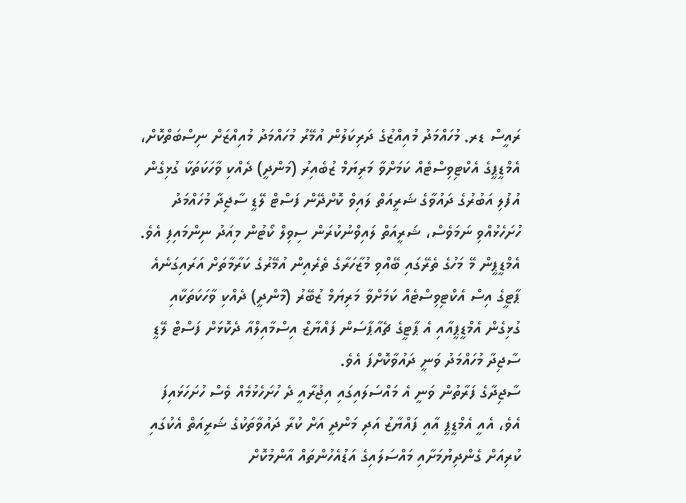ރައީސް ޑރ. މުހައްމަދު މުއިއްޒުގެ ދަރިކަލުން އުމޭރު މުހައްމަދު މުއިއްޒަށް ނިސްބަތްކޮށް، އެމްޑީޕީގެ އެކްޓިވިސްޓެއް ކަމަށްވާ މަރިޔަމް ޒުބެއިރު (މަންދީ) ދެއްކި ވާހަކަތަކާ ގުޅިގެން އުފުލި އަބުރުގެ ދައުވާގެ ޝަރީއަތް ލައިވް ކޮށްދޭން ފަސްޓް ލޭޑީ ސާޖިދާ މުހައްމަދު ހުށަހެޅުއްވި ނަމަވެސް، ޝަރީއަތް ލައިވްނުކުރަން ސިވިލް ކޯޓުން މިއަދު ނިންމައިފި އެވެ.
އެމްޑީޕީން މޭ މަހުގެ ތެރޭގައި ބޭއްވި މުޒާހަރާގެ ތެރެއިން އުމޭރުގެ ކަރާމާތަށް އަރައިގަނެއެ ޕާޓީގެ އިސް އެކްޓިވިސްޓެއް ކަމަށްވާ މަރިޔަމް ޒުބޭރު (މާންދީ) ދެއްކި ވާހަކަތަކާއި ގުޅިގެން އެމްޑީޕީއާއި އެ ޕާޓީގެ ޗެއާޕާސަން ފައްޔާޒް އިސްމާއިލްއާ ދެކޮޅަށް ފަސްޓް ލޭޑީ ސާޖިދާ މުހައްމަދު ވަނީ ދައުވާކޮށްފަ އެވެ.
ސާޖިދާގެ ފަރާތުން ވަނީ އެ މައްސަލައިގައި އިޖުރާއީ ދެ ހުށަހެޅުމެއް ވެސް ހުށަހަޅައިފަ އެވެ، އެއީ އެމްޑީޕީ އާއި ފައްޔާޒު އަދި މަންދީ އަށް ކުރާ ދައުވާތަކުގެ ޝަރީއަތް އެކުގައި ކުރިއަށް ގެންދިޔުމަށާއި މައްސަލައިގެ އަޑުއެހުންތައް އާންމުކޮށް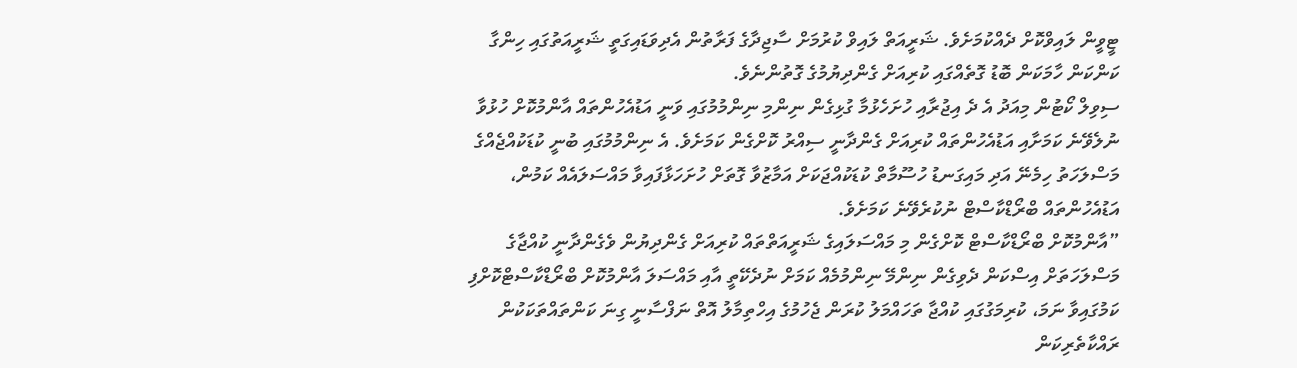ޓީވީން ލައިވްކޮށް ދެއްކުމަށެވެ. ޝަރީއަތް ލައިވް ކުރުމަށް ސާޖިދާގެ ފަރާތުން އެދިވަޑައިގަތީ ޝަރީއަތުގައި ހިންގާ ކަންކަން ހާމަކަން ބޮޑު ގޮތެއްގައި ކުރިއަށް ގެންދިޔުމުގެ ގޮތުންނެވެ.
ސިވިލް ކޯޓުން މިއަދު އެ ދެ އިޖުރާއި ހުށަހެޅުމާ ގުޅިގެން ނިންމި ނިންމުމުގައި ވަނީ އަޑުއެހުންތައް އާންމުކޮށް ހުޅުވާ ނުލެވޭނެ ކަމަށާއި އަޑުއެހުންތައް ކުރިއަށް ގެންދާނީ ސިއްރު ކޮށްގެން ކަމަށެވެ. އެ ނިންމުމުގައި ބުނީ ކުޑަކުއްޖެއްގެ މަސްލަހަތު ހިމެނޭ އަދި މައިގަނޑު ހުސޫމާތް ކުޑަކުއްޖަކަށް އަމާޒުވާ ގޮތަށް ހުށަހަޅާފައިވާ މައްސަލައެއް ކަމުން، އަޑުއެހުންތައް ބްރޯޑްކާސްޓް ނުކުރެވޭނެ ކަމަށެވެ.
”އާންމުކޮށް ބްރޯޑްކާސްޓް ކޮށްގެން މި މައްސަލައިގެ ޝަރީއަތްތައް ކުރިއަށް ގެންދިޔުން ވެގެންދާނީ ކުއްޖާގެ މަސްލަހަތަށް އިސްކަން ދެވިގެން ނިންމޭ ނިންމުމެއް ކަމަށް ނުދެކޭތީ އާއި މައްސަލަ އާންމުކޮށް ބްރޯޑްކާސްޓްކޮށްފި ކަމުގައިވާ ނަމަ، ކުރިމަގުގައި ކުއްޖާ ތަހައްމަލު ކުރަން ޖެހުމުގެ އިހްތިމާލު އޮތް ނަފްސާނީ ގިނަ ކަންތައްތަކަކުން ރައްކާތެރިކަން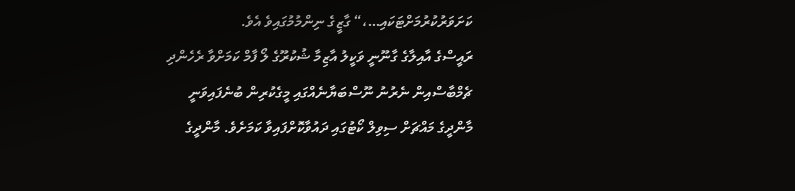ކަށަވަރުކުރުމަށްޓަކައި…،“ ގާޒީގެ ނިންމުމުގައިވެ އެވެ.
ރައީސްގެ އާއިލާގެ ގާނޫނީ ވަކީލު އާޒިމާ ޝުކުރޫގެ ލޯ ފާމް ކަމަށްވާ ރެހެންދި ޗެމްބާސްއިން ނެރުނު ނޫސްބަޔާނެއްގައި މީގެކުރިން ބުނެފައިވަނީ މާންދީގެ މައްޗަށް ސިވިލް ކޯޓުގައި ދައުވާކޮށްފައިވާ ކަމަށެވެ. މާންދީގެ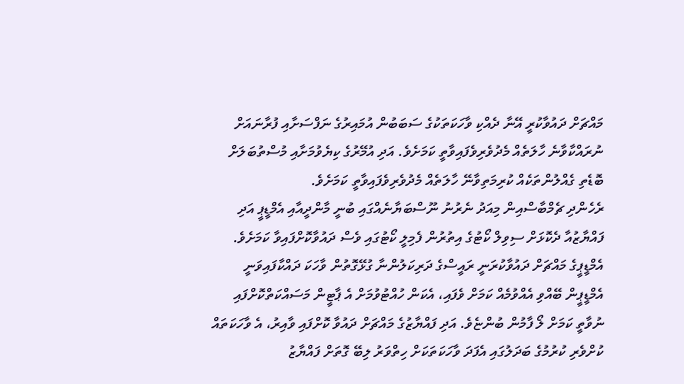މައްޗަށް ދައުވާކުރީ އޭނާ ދެއްކި ވާހަކަތަކުގެ ސަބަބުން އުމައިރުގެ ނަފްސަށާއި ފުރާނައަށް ނުރައްކާވާނެ ހާލަތެއް މެދުވެރިވެފައިވާތީ ކަމަށެވެ. އަދި އުމޭރުގެ ކިޔެވުމަށާއި މުސްތުބަލަށް ބޮޑެތި ގެއްލުންތަކެއް ކުރިމަތިވާނޭ ހާލަތެއް މެދުވެރިވެފައިވާތީ ކަމަށެވެ.
ރެހެންދި ޗެމްބާސްއިން މިއަދު ނެރުނު ނޫސްބަޔާނެއްގައި ބުނީ މާންދީއާއި އެމްޑީޕީ އަދި ފައްޔާޒުއާ ދެކޮޅަށް ސިވިލް ކޯޓުގެ އިތުރުން ފެމިލީ ކޯޓުގައި ވެސް ދައުވާކޮށްފައިވާ ކަމަށެވެ.
އެމްޑީޕީގެ މައްޗަށް ދައުވާކުރަނީ ރައީސްގެ ދަރިކަލުންނާ ގުޅޭގޮތުން ވާހަކަ ދައްކާފައިވަނީ އެމްޑީޕީން ބޭއްވި އެއްވުމެއް ކަމަށް ވެފައި، އެކަން ހުއްޓުވުމަށް އެ ޕާޓީން މަސައްކަތްކޮށްފައި ނުވާތީ ކަމަށް ލޯ ފާމުން ބުންޏެވެ. އަދި ފައްޔާޒުގެ މައްޗަށް ދައުވާ ކޮށްފައި ވާއިރު، އެ ވާހަކަތައް ކުށްވެރި ކުރުމުގެ ބަދަލުގައި އެފަދަ ވާހަކަތަކަށް ހިތްވަރު ލިބޭ ގޮތަށް ފައްޔާޒު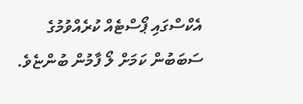އެކްސްގައި ޕޯސްޓެއް ކުރެއްވުމުގެ ސަބަބުން ކަމަށް ލޯ ފާމުން ބުންޏެވެ.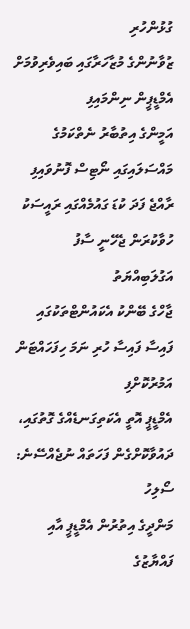ގުޅުންހުރި
ޒުވާނުންގެ މުޒާހަރާގައި ބައިވެރިވުމަށް އެމްޑީޕީން ނިންމައިފި
އަމީންގެ އިތުބާރު ނެތްކަމުގެ މައްސަލައިގައި ނޯޓިސް ފޮނުވައިފި
ރާއްޖެ ފަދަ ކުޑަ ގައުމެއްގައި ރައީސަކު ހުވާކުރަން ޖެހޭނީ ސާފު އަގުލަބިއްޔަތު
ޖާހްގެ ބޭންކު އެކައުންޓްތަކުގައި ފައިސާ ފައިސާ ހުރި ނަމަ ހިފަހައްޓަން އަމުރުކޮށްފި
އެމްޑީޕީ އޮތީ އެކަތިގަނޑެއްގެ ގޮތުގައި، ދައުވާކޮށްގެން ފަހަތައް ނުޖެއްސޭނެ: ސޯލިހު
މަންދީގެ އިތުރުން އެމްޑީޕީ އާއި ފައްޔާޒުގެ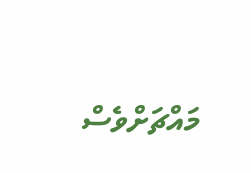މައްޗަށްވެސް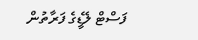ފަސްޓް ލޭޑީގެ ފަރާތުން